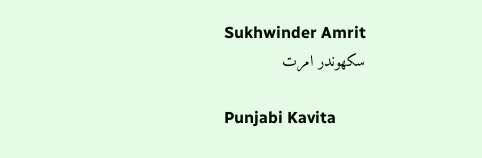Sukhwinder Amrit
سکھوندر امرت

Punjabi Kavita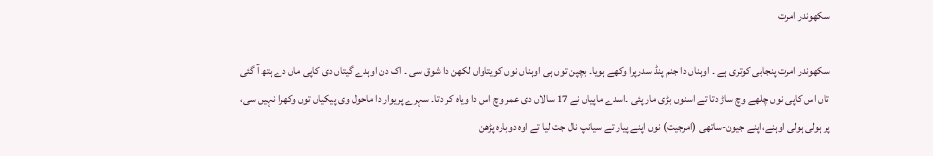سکھوندر امرت

سکھوندر امرت پنجابی کوتری ہے ۔ اوہناں دا جنم پنڈ سدرپرا وکھے ہویا۔ بچپن توں ہی اوہناں نوں کویتاواں لکھن دا شوق سی ۔ اک دن اوہدے گیتاں دی کاپی ماں دے ہتھ آ گئی تاں اس کاپی نوں چلھے وچ ساڑ دتا تے اسنوں بڑی مار پئی ۔اسدے ماپیاں نے 17 سالاں دی عمر وچ اس دا ویاہ کر دتا۔ سہرے پریوار دا ماحول وی پیکیاں توں وکھرا نہیں سی، پر ہولی ہولی اوہنے،اپنے جیون-ساتھی (امرجیت) نوں اپنے پیار تے سیانپ نال جت لیا تے اوہ دوبارہ پڑھن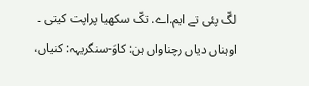لگّ پئی تے ایم.اے. تکّ سکھیا پراپت کیتی ۔ اوہناں دیاں رچناواں ہن: کاوَ-سنگریہہ: کنیاں،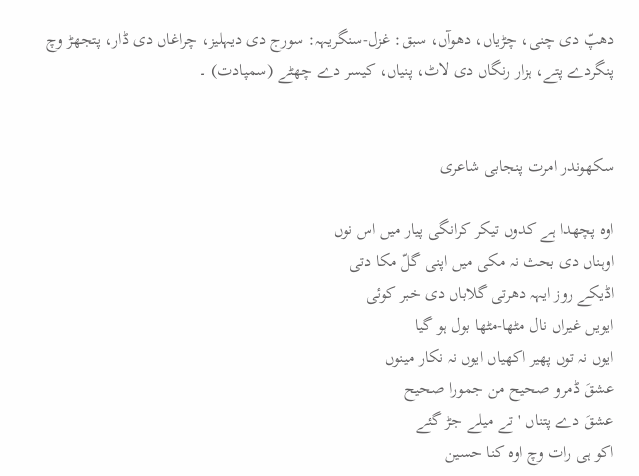دھپّ دی چنی، چڑیاں، دھوآں، سبق: غزل-سنگریہہ: سورج دی دیہلیز، چراغاں دی ڈار، پتجھڑ وچ پنگردے پتے، ہزار رنگاں دی لاٹ، پنیاں، کیسر دے چھٹے (سمپادت) ۔


سکھوندر امرت پنجابی شاعری

اوہ پچھدا ہے کدوں تیکر کرانگی پیار میں اس نوں
اوہناں دی بحث نہ مکی میں اپنی گلّ مکا دتی
اڈیکے روز ایہہ دھرتی گلاباں دی خبر کوئی
ایویں غیراں نال مٹھا-مٹھا بول ہو گیا
ایوں نہ توں پھیر اکھیاں ایوں نہ نکار مینوں
عشقَ ڈمرو صحیح من جمورا صحیح
عشقَ دے پتناں 'تے میلے جڑ گئے
اکو ہی رات وچ اوہ کنا حسین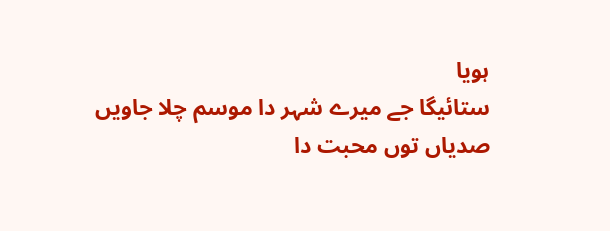ہویا
ستائیگا جے میرے شہر دا موسم چلا جاویں
صدیاں توں محبت دا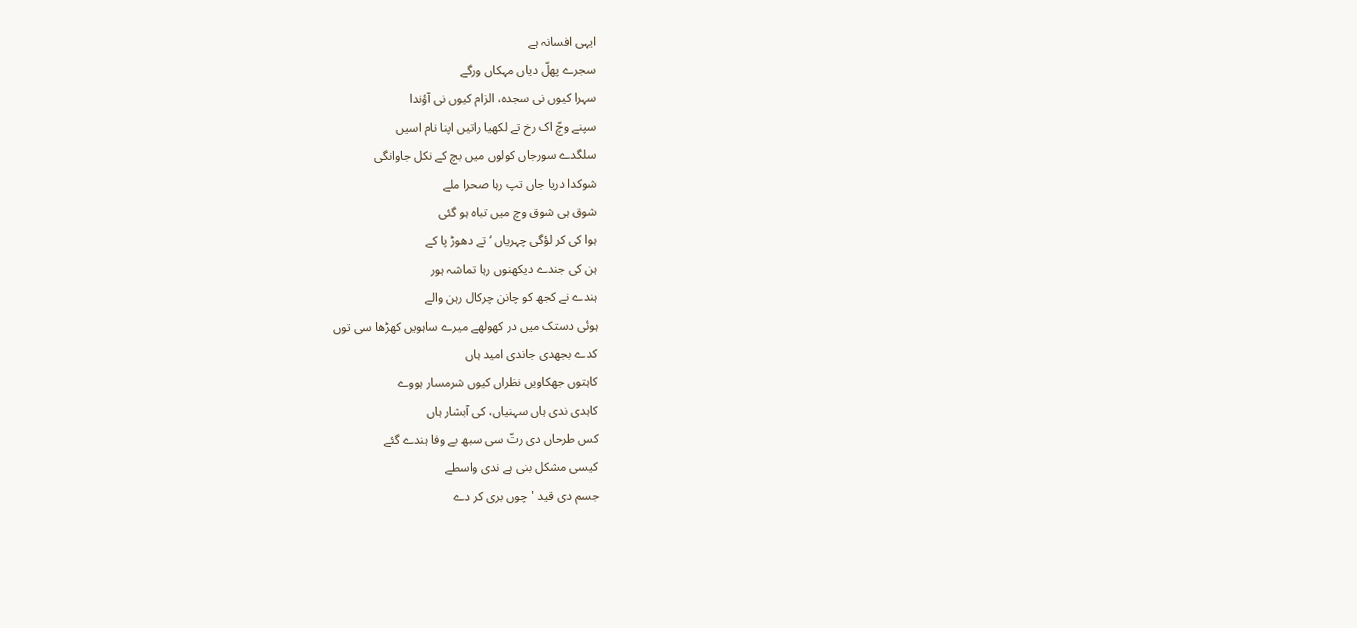ایہی افسانہ ہے
سجرے پھلّ دیاں مہکاں ورگے
سہرا کیوں نی سجدہ، الزام کیوں نی آؤندا
سپنے وچّ اک رخ تے لکھیا راتیں اپنا نام اسیں
سلگدے سورجاں کولوں میں بچ کے نکل جاوانگی
شوکدا دریا جاں تپ رہا صحرا ملے
شوق ہی شوق وچ میں تباہ ہو گئی
ہوا کی کر لؤگی چہریاں ‘تے دھوڑ پا کے
ہن کی جندے دیکھنوں رہا تماشہ ہور
ہندے نے کجھ کو چانن چرکال رہن والے
ہوئی دستک میں در کھولھے میرے ساہویں کھڑھا سی توں
کدے بجھدی جاندی امید ہاں
کاہتوں جھکاویں نظراں کیوں شرمسار ہووے
کاہدی ندی ہاں سہنیاں، کی آبشار ہاں
کس طرحاں دی رتّ سی سبھ بے وفا ہندے گئے
کیسی مشکل بنی ہے ندی واسطے
جسم دی قید 'چوں بری کر دے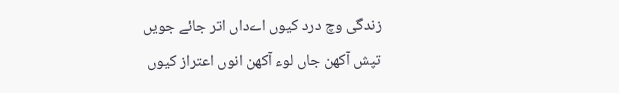زندگی وچ درد کیوں اےداں اتر جائے جویں
تپش آکھن جاں لوء آکھن انوں اعتراز کیوں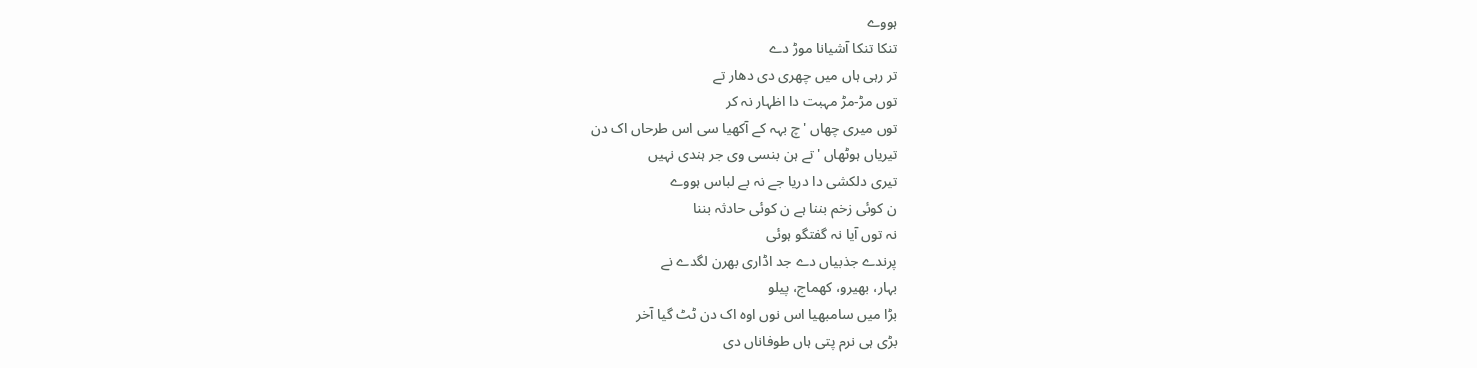ہووے
تنکا تنکا آشیانا موڑ دے
تر رہی ہاں میں چھری دی دھار تے
توں مڑ-مڑ مہبت دا اظہار نہ کر
توں میری چھاں 'چ بہہ کے آکھیا سی اس طرحاں اک دن
تیریاں ہوٹھاں 'تے ہن بنسی وی جر ہندی نہیں
تیری دلکشی دا دریا جے نہ بے لباس ہووے
ن کوئی زخم بننا ہے ن کوئی حادثہ بننا
نہ توں آیا نہ گفتگو ہوئی
پرندے جذبیاں دے جد اڈاری بھرن لگدے نے
بہار، بھیرو، کھماج، پیلو
بڑا میں سامبھیا اس نوں اوہ اک دن ٹٹ گیا آخر
بڑی ہی نرم پتی ہاں طوفاناں دی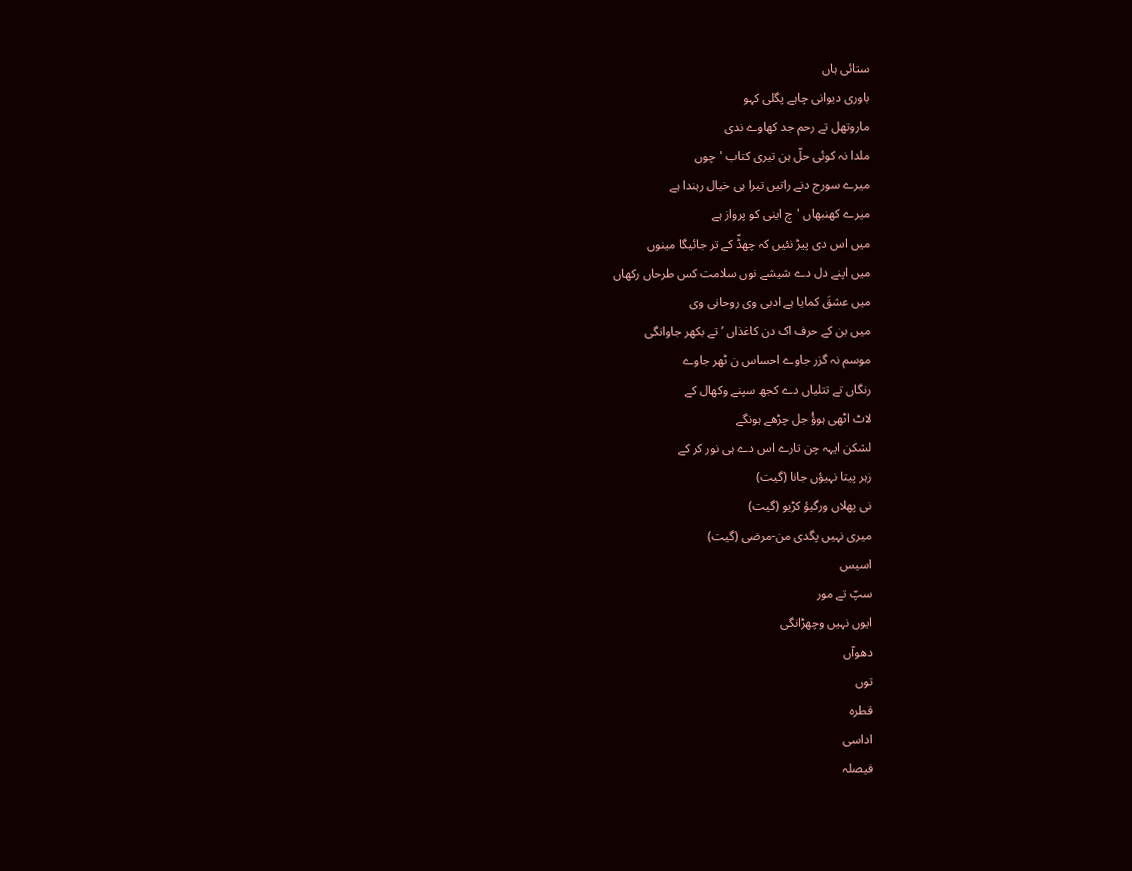ستائی ہاں
باوری دیوانی چاہے پگلی کہو
ماروتھل تے رحم جد کھاوے ندی
ملدا نہ کوئی حلّ ہن تیری کتاب 'چوں
میرے سورج دنے راتیں تیرا ہی خیال رہندا ہے
میرے کھنبھاں 'چ اینی کو پرواز ہے
میں اس دی پیڑ نئیں کہ چھڈّ کے تر جائیگا مینوں
میں اپنے دل دے شیشے نوں سلامت کس طرحاں رکھاں
میں عشقَ کمایا ہے ادبی وی روحانی وی
میں بن کے حرف اک دن کاغذاں ’تے بکھر جاوانگی
موسم نہ گزر جاوے احساس ن ٹھر جاوے
رنگاں تے تتلیاں دے کجھ سپنے وکھال کے
لاٹ اٹھی ہوؤُ جل چڑھے ہونگے
لشکن ایہہ چن تارے اس دے ہی نور کر کے
زہر پیتا نہیؤں جانا (گیت)
نی پھلاں ورگیؤ کڑیو (گیت)
میری نہیں پگدی من-مرضی (گیت)
اسیس
سپّ تے مور
ایوں نہیں وچھڑانگی
دھوآں
توں
قطرہ
اداسی
فیصلہ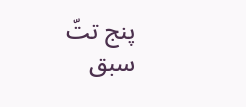پنج تتّ
سبق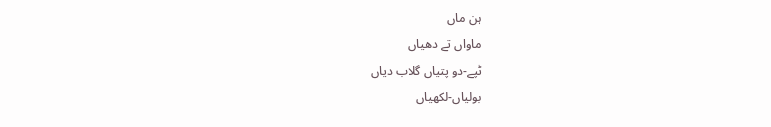ہن ماں
ماواں تے دھیاں
ٹپے-دو پتیاں گلاب دیاں
بولیاں-لکھیاں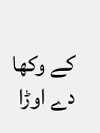کے وکھا دے اوڑا